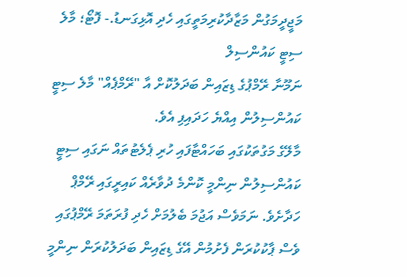މަޖީދީމަގުން މަޒާދާކުރިމަތީގައި ހެދި އޮޅިގަނޑު.- ފޮޓޯ؛ މާލެ ސިޓީ ކައުންސިލް
ނަމޫނާ ރޭމްޕުގެ ޑިޒައިން ބަދަލުކޮށް އާ "ރޭމްޕެއް" މާލެ ސިޓީ ކައުންސިލުން އިއްޔެ ހަދައިފި އެވެ.
މާލޭގެ މަގުތަކުގައި ބަހައްޓާފައި ހުރި ޕެލެޓުތައް ނަގައި ސިޓީ ކައުންސިލުން ނިންމީ ކޮންމެ ދުވާރެއް ކައިރީގައި ރޭމްޕް ހަދާށެވެ. ނަމަވެސް އަޖުމަ ބެލުމަށް ހެދި ފުރަތަމަ ރޭމްޕުގައި ވެސް ޕާކުކުރަން ފެށުމުން އޭގެ ޑިޒައިން ބަދަލުކުރަން ނިންމީ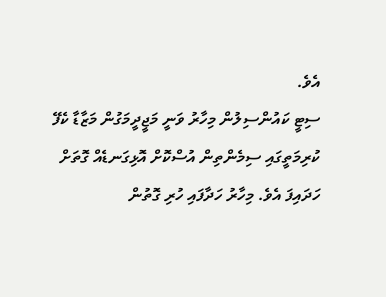އެވެ.
ސިޓީ ކައުންސިލުން މިހާރު ވަނީ މަޖީދީމަގުން މަޒާޑާ ކެފޭ ކުރިމަތީގައި ސިމެންތިން އުސްކޮށް އޮޅިގަނޑެއް ގޮތަށް ހަދައިފަ އެވެ. މިހާރު ހަދާފައި ހުރި ގޮތުން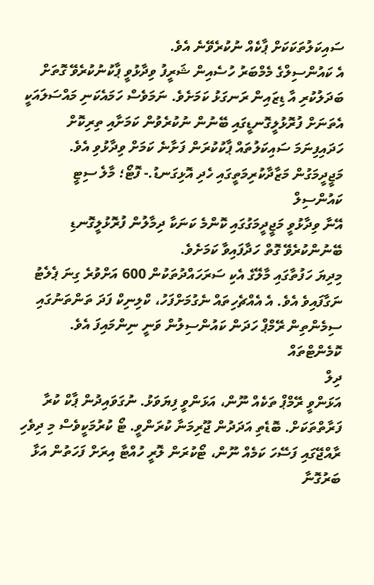ސައިކަލުތަކަކަށް ޕާކެއް ނުކުރެވޭނެ އެވެ.
އެ ކައުންސިލްގެ މެމްބަރު ހުސެއިން ޝަރީފު ވިދާޅުވީ ޕާކުނުކުރެވޭ ގޮތަށް ބަދަލުކުރި އާ ޑިޒައިން ރަނގަޅު ކަމަށެވެ. ނަމަވެސް ހަމައެކަނި މައްސަލައަކީ އެތަނަށް ފުރޮޅުލީގޮނޑީގައި ބޭނުން ނުކުރެވުން ކަމަށާއި ތިރިކޮށް ހަދައިފިނަމަ ސައިކަލުތައް ޕާކުކުރަން ފަށާނެ ކަމަށް ވިދާޅުވި އެވެ.
މަޖީދީމަގުން މަޒާދާކުރިމަތީގައި ހެދި އޮޅިގަނޑު.- ފޮޓޯ؛ މާލެ ސިޓީ ކައުންސިލް
އޭނާ ވިދާޅުވީ މަޖީދީމަގުގައި ކޮންމެ ކަނަކާ ދިމާލުން ފުރޮޅުލީގޮނޑި ބޭނުންކުރެވޭ ގޮތް ހަދާފައިވާ ކަމަށެވެ.
މިދިޔަ ހަފުތާގައި މާލޭގެ އެކި ސަރަހައްދުތަކުން 600 އަށްވުރެ ގިނަ ޕެލެޓު ނަގާފައިވެ އެވެ. އެ އެއްޗެހިތައް ނެގުމަށްފަހު، ކްލިނިކް ފަދަ ތަންތަނުގައި ސިމެންތިން ރޭމްޕް ހަދަން ކައުންސިލުން ވަނީ ނިންމައިފަ އެވެ.
ކޮމެންޓްތައް
ދިލް
އަޅަންވީ ރޭމްޕް ތަކެއް ނޫން، އަޅަންވީ ފިޔަވަޅު. ނުގަވައިދުން ޕާކް ކުރާ ފަރާތްތަކަށް. ބޮޑެތި އަދަދުން ޖޫރިމަނާ ކުރަންވީ. ޓޯ ކުރުމަކީވެސް މި ދިވެހި ރާއްޖޭގައި ފަސޭހަ ކަމެއް ނޫން، ޓޯކުރަން ލޮރީ ހުއްޓާ އިރަށް ފަހަތުން އަޅާ ބަރުގޮނާ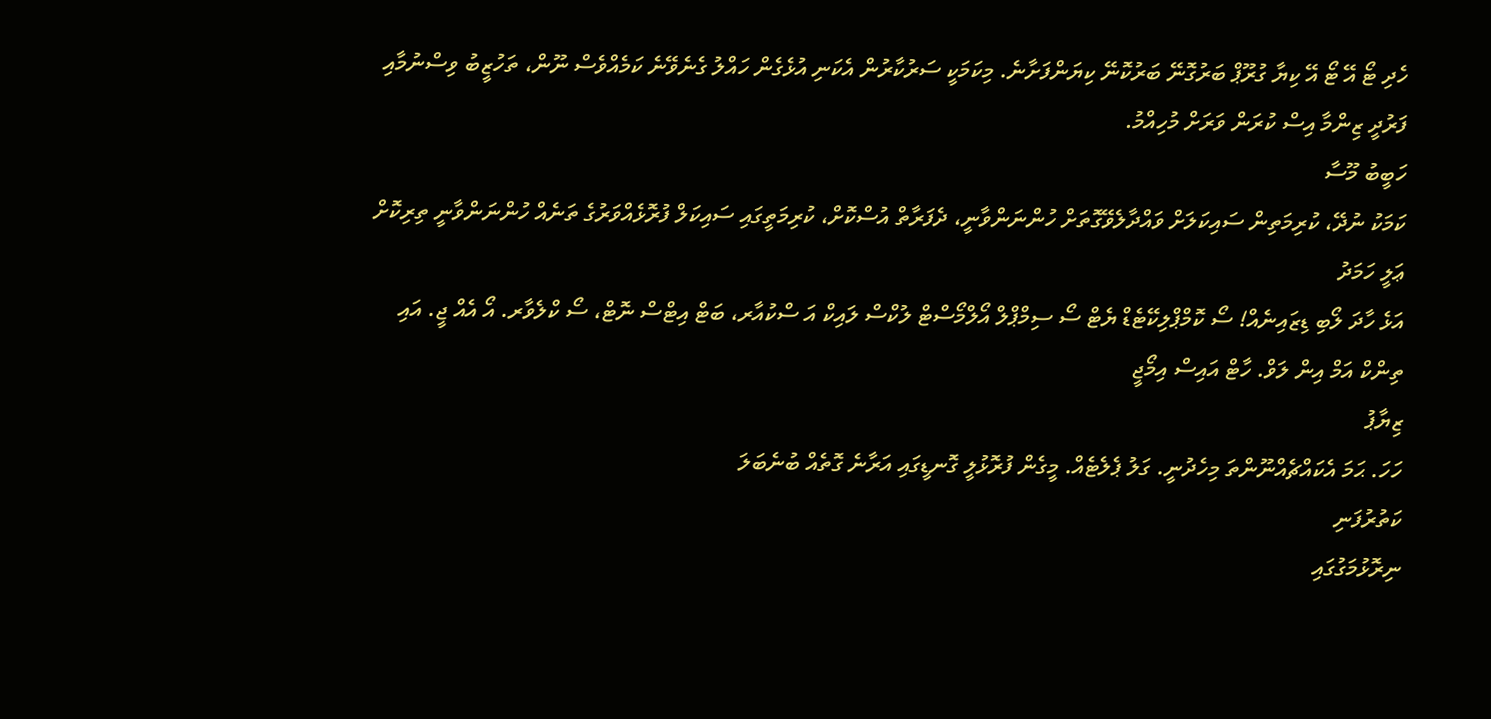ހެދި ޓޯ އޭ ޓޯ އޭ ކިޔާ ގުރޫޕް ބަރުގޮނޭ ބަރުކޮނޭ ކިޔަންފަށާނެ. މިކަމަކީ ސަރުކާރުން އެކަނި އުޅެގެން ހައްލު ގެނެވޭނެ ކަމެއްވެސް ނޫން، ތަހުޒީބު ވިސްނުމާއި ފަރުދީ ޒިންމާ އިސް ކުރަން ވަރަށް މުހިއްމު.
ހަބީބު މޫސާ
ކަމަކު ނުދޭ، ކުރިމަތިން ސައިކަލަށް ވައްދާލެވޭގޮތަށް ހުންނަންވާނީ، ދެފަރާތް އުސްކޮށް، ކުރިމަތީގައި ސައިކަލް ފުރޮޅެއްވަރުގެ ތަނެއް ހުންނަންވާނީ ތިރިކޮށް
ޢަލީ ހަމަދު
އަޅެ ހާދަ ލޯބި ޑިޒައިނެއް! ސޯ ކޮމްޕްލިކޭޓެޑް ޔެޓް ސޯ ސިމްޕްލް އޯލްމޯސްޓް ލުކްސް ލައިކް އަ ސްކުއާރ، ބަޓް އިޓްސް ނޮޓް، ސޯ ކްލެވާރ. އޯ އެއް ޖީ. އައި ތިންކް އަމް އިން ލަވް. ހާޓް އައިސް އިމޯޖީ
ޒިޔާޕު
ހަހަ. ޙަމަ އެކައްޗެއްނޫންތަ މިހެދުނީ. ގަލު ޕެލެޓެއް. މީގެން ފުރޮޅުލީ ގޮނޑީގައި އަރާނެ ގޮތެއް ބުނެބަލަ
ކަތުރުފަނި
ނިރޮޅުމަގުގައި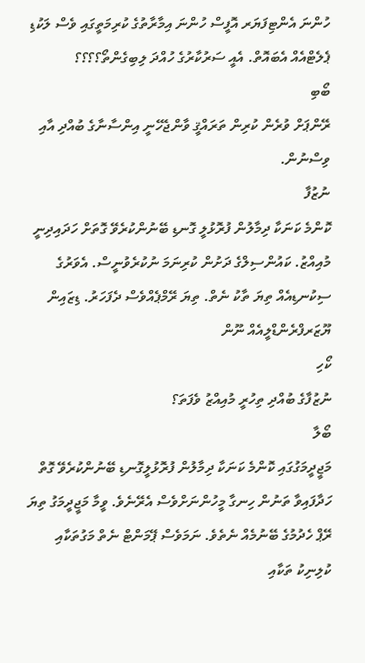ހުންނަ އެންޓިފަޔަރ އޮފީސް ހުންނަ އިމާރާތުގެ ކުރިމަތީގައި ވެސް ލަކުޑި ޕެލެޓްއެއް އެބައޮތް. އެއީ ސަރުކާރުގެ ހުއްދަ ލިބިގެންތޯ؟؟؟؟
ބޯބި
ރޭންޕަށް ވުރެން ކުރިން ތަރައްޤީ ވާންޖެހޭނީ އިންސާނާގެ ބުއްދި އާއި ވިސްނުން.
ނުޒުފާ
ކޮންމެ ކަނަކާ ދިމާލުން ފުރޮޅުލީ ގޮނޑި ބޭނުންކުރެވޭ ގޮތަށް ހަދައިދިނީ މުއިއްޒު. ކައުންސިލްގެ ދަށުން ކުރިނަމަ ނުކުރެވުނީސް. އެވަރުގެ ސިކުނޑިއެއް ތިޔަ ތާކު ނެތް. ތިޔަ ރޭމްޕެއްވެސް ދެފަހަރު. ޑިޒައިން ޔޫޒަރފްރެންޑްލީއެއް ނޫން
ކޯހި
ނުޒުފާގެ ބުއްދި ތިހުރީ މުއިއްޒު ވެފަތަ؟
ބޯލާ
މަޖީދީމަގުގައި ކޮންމެ ކަނަކާ ދިމާލުން ފުރޮޅުލީގޮނޑި ބޭނުންކުރެވޭ ގޮތް ހަދާފައިވާ ތަނުން ހިނގާ މީހުންނަށްވެސް އެރޭނެވެ. ވީމާ މަޖީދީމަގު ތިޔަ ރޭޕް ހެދުމުގެ ބޭނުމެއް ނެތެވެ. ނަމަވެސް ޕޭމަންޓް ނެތް މަގުތަކާއި ކުލިނިކު ތަކާއި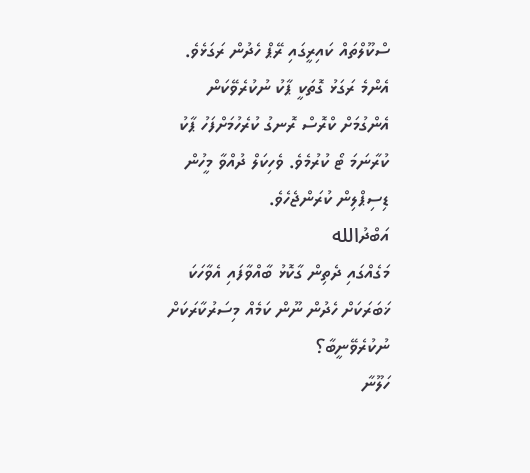ސްކޫލްތައް ކައިރީގައި ރޭޕް ހެދުން ރަގަޅެވެ. އެންމެ ރަގަޅު ގޮތަކީ ޕާކު ނުކުރެވޭކަން އެންގުމަށް ކްރޮސް ރޮނގު ކުރެހުމަށްފަހު ޕާކު ކުރާނަމަ ޓޯ ކުރުމެވެ. ވެހިކަލް ދުއްވާ މީހުން ޑިސިޕްލިން ކުރަންޖެހެވެ.
އަބްދުالله
މަގެއްގައި ދެތިން ގާކޮޅު ބާއްވާފައި އެވާހަކަ ޚަބަރަކަށް ހެދުން ނޫން ކަމެއް މިސަރުކާރަކަށް ނުކުރެވޭނީބާ؟
ހަލޫނާ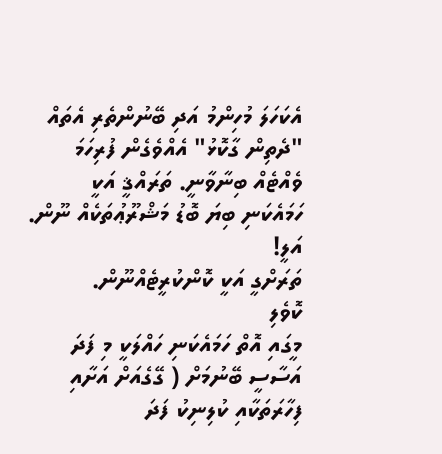އެކަހަލަ މުހިންމު އަދި ބޭނުންތެރި އެތައް "ދެތިން ގާކޮޅު" އެއްވެގެން ފުރިހަމަ ވެއްޓެއް ބިނާވާނީ. ތަރައްޤީ އަކީ ހަމައެކަނި ބިޔަ ބޮޑު މަޝްރޫޢުތަކެއް ނޫން.
އަލީ!
ތަރަށްގީ އަކީ ކޮންކުރީޓެއްނޫން.
ކޮވެލި
މީގައި އޮތް ހަމައެކަނި ހައްލަކީ މި ފަދަ އަސާސީ ބޭނުމަށް ( ގޭގެއަށް އަށާއި ފިހާރަތަކާއި ކުލިނިކު ފަދަ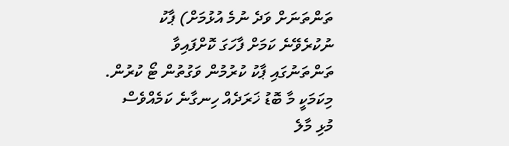ތަންތަނަށް ވަދެ ނުމެ އުޅުމަށް) ޕާކު ނުކުރެވޭނެ ކަމަށް ފާހަގަ ކޮށްފައިވާ ތަންތަނުގައި ޕާކު ކުރުމުން ވަގުތުން ޓޯ ކުރުން. މިކަމަކީ މާ ބޮޑު ޚަރަދެއް ހިނގާނެ ކަމެއްވެސް މުޅި މާލެ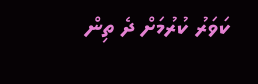ކަވަރު ކުރުމަށް ދެ ތިން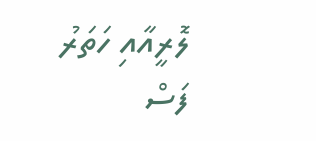ލޮރީއާއި ހަތަރު ފަސް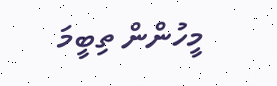މީހުންން ތިބީމަ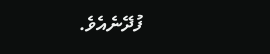ފުދޭނެއެވެ.